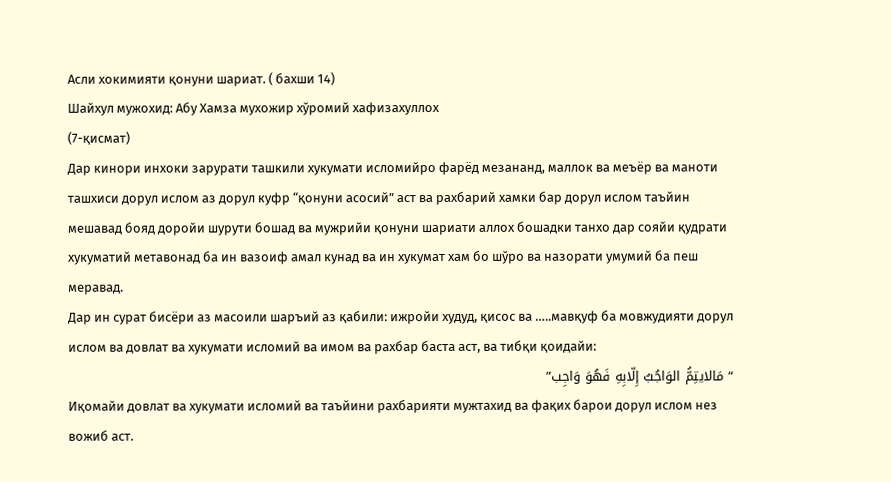Асли хокимияти қонуни шариат. ( бахши 14)
Шайхул мужохид: Абу Хамза мухожир хўромий хафизахуллох
(7-қисмат)
Дар кинори инхоки зарурати ташкили хукумати исломийро фарёд мезананд, маллок ва меъёр ва маноти ташхиси дорул ислом аз дорул куфр “қонуни асосий” аст ва рахбарий хамки бар дорул ислом таъйин мешавад бояд доройи шурути бошад ва мужрийи қонуни шариати аллох бошадки танхо дар сояйи қудрати хукуматий метавонад ба ин вазоиф амал кунад ва ин хукумат хам бо шўро ва назорати умумий ба пеш меравад.
Дар ин сурат бисёри аз масоили шаръий аз қабили: ижройи худуд, қисос ва …..мавқуф ба мовжудияти дорул ислом ва довлат ва хукумати исломий ва имом ва рахбар баста аст, ва тибқи қоидайи:
“مَالایتِمُّ الوَاجُبُ إِلّابِهِ فَهُوَ وَاجِب”
Иқомайи довлат ва хукумати исломий ва таъйини рахбарияти мужтахид ва фақих барои дорул ислом нез вожиб аст.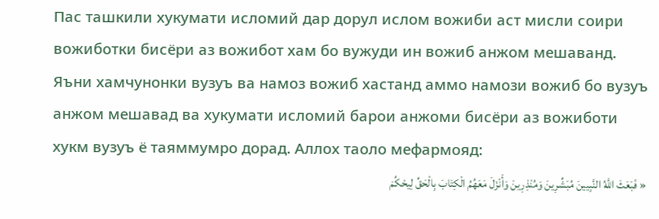Пас ташкили хукумати исломий дар дорул ислом вожиби аст мисли соири вожиботки бисёри аз вожибот хам бо вужуди ин вожиб анжом мешаванд. Яъни хамчунонки вузуъ ва намоз вожиб хастанд аммо намози вожиб бо вузуъ анжом мешавад ва хукумати исломий барои анжоми бисёри аз вожиботи хукм вузуъ ё таяммумро дорад. Аллох таоло мефармояд:
« فَبَعَثَ اللَّهُ النَّبِيينَ مُبَشِّرِينَ وَمُنْذِرِينَ وَأَنْزَلَ مَعَهُمُ الْكِتَابَ بِالْحَقِّ لِيحْكُمَ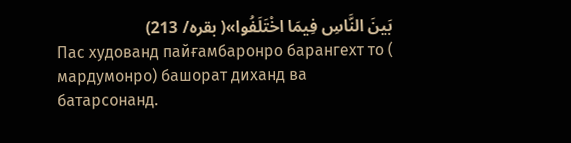بَينَ النَّاسِ فِيمَا اخْتَلَفُوا»( بقره/ 213)
Пас худованд пайғамбаронро барангехт то ( мардумонро) башорат диханд ва батарсонанд.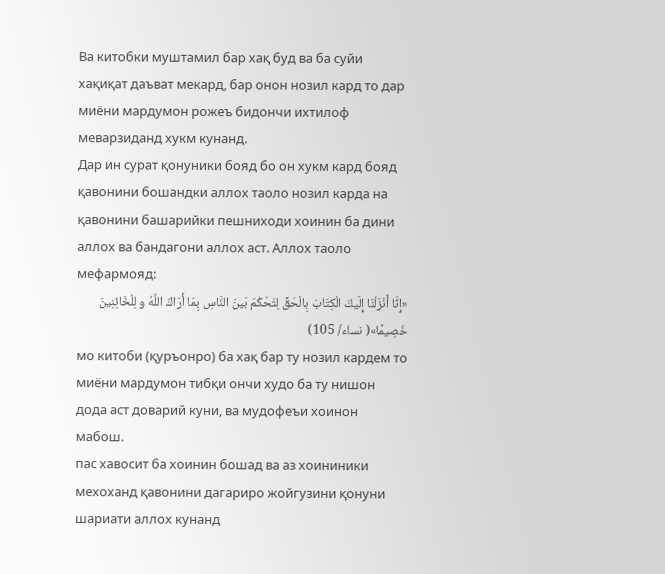Ва китобки муштамил бар хақ буд ва ба суйи хақиқат даъват мекард, бар онон нозил кард то дар миёни мардумон рожеъ бидончи ихтилоф меварзиданд хукм кунанд.
Дар ин сурат қонуники бояд бо он хукм кард бояд қавонини бошандки аллох таоло нозил карда на қавонини башарийки пешниходи хоинин ба дини аллох ва бандагони аллох аст. Аллох таоло мефармояд:
«إِنَّا أَنْزَلْنَا إِلَيكَ الْكِتَابَ بِالْحَقِّ لِتَحْكُمَ بَينَ النَّاسِ بِمَا أَرَاكَ اللَّهُ و لِلْخَائِنِينَ خَصِيمًا»( نساء/ 105)
мо китоби (қуръонро) ба хақ бар ту нозил кардем то миёни мардумон тибқи ончи худо ба ту нишон дода аст доварий куни, ва мудофеъи хоинон мабош.
пас хавосит ба хоинин бошад ва аз хоининики мехоханд қавонини дагариро жойгузини қонуни шариати аллох кунанд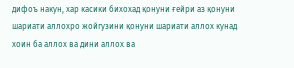дифоъ накун, хар касики бихохад қонуни ғейри аз қонуни шариати аллохро жойгузини қонуни шариати аллох кунад хоин ба аллох ва дини аллох ва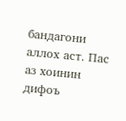бандагони аллох аст. Пас аз хоинин дифоъ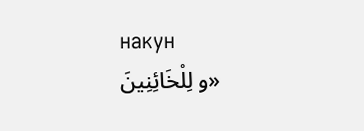накун
«و لِلْخَائِنِينَ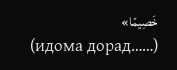خَصِيمًا»
(идома дорад……)